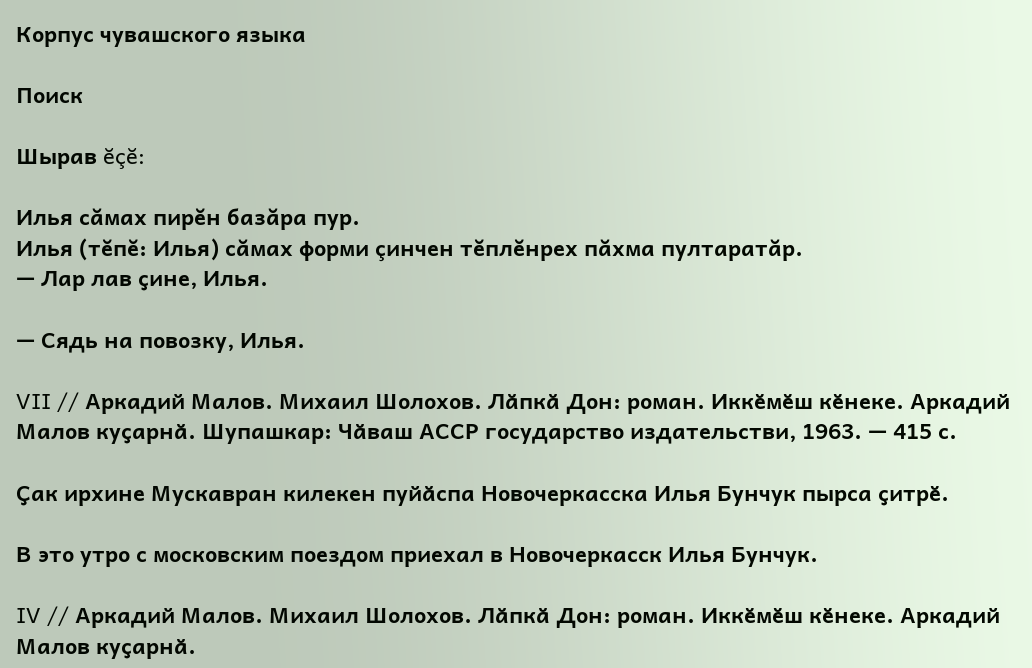Корпус чувашского языка

Поиск

Шырав ĕçĕ:

Илья сăмах пирĕн базăра пур.
Илья (тĕпĕ: Илья) сăмах форми çинчен тĕплĕнрех пăхма пултаратăр.
— Лар лав ҫине, Илья.

— Сядь на повозку, Илья.

VII // Аркадий Малов. Михаил Шолохов. Лӑпкӑ Дон: роман. Иккӗмӗш кӗнеке. Аркадий Малов куҫарнӑ. Шупашкар: Чӑваш АССР государство издательстви, 1963. — 415 с.

Ҫак ирхине Мускавран килекен пуйӑспа Новочеркасска Илья Бунчук пырса ҫитрӗ.

В это утро с московским поездом приехал в Новочеркасск Илья Бунчук.

IV // Аркадий Малов. Михаил Шолохов. Лӑпкӑ Дон: роман. Иккӗмӗш кӗнеке. Аркадий Малов куҫарнӑ.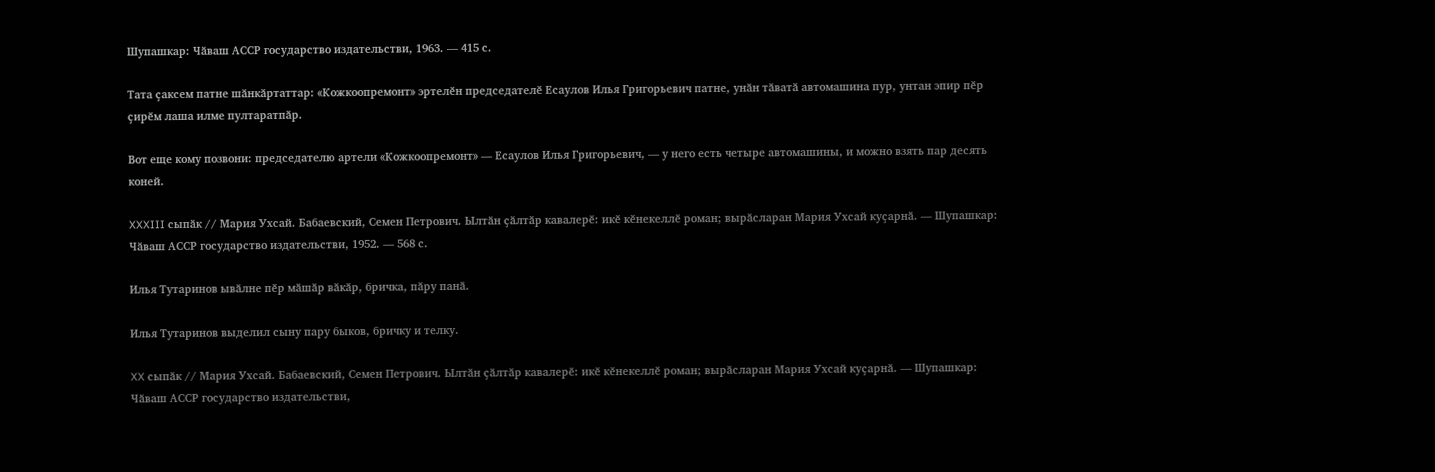Шупашкар: Чӑваш АССР государство издательстви, 1963. — 415 с.

Тата ҫаксем патне шӑнкӑртаттар: «Кожкоопремонт» эртелӗн председателӗ Есаулов Илья Григорьевич патне, унӑн тӑватӑ автомашина пур, унтан эпир пӗр ҫирӗм лаша илме пултаратпӑр.

Вот еще кому позвони: председателю артели «Кожкоопремонт» — Есаулов Илья Григорьевич, — у него есть четыре автомашины, и можно взять пар десять коней.

XXXIII сыпӑк // Мария Ухсай. Бабаевский, Семен Петрович. Ылтӑн ҫӑлтӑр кавалерӗ: икӗ кӗнекеллӗ роман; вырӑсларан Мария Ухсай куҫарнӑ. — Шупашкар: Чӑваш АССР государство издательстви, 1952. — 568 с.

Илья Тутаринов ывӑлне пӗр мӑшӑр вӑкӑр, бричка, пӑру панӑ.

Илья Тутаринов выделил сыну пару быков, бричку и телку.

XX сыпӑк // Мария Ухсай. Бабаевский, Семен Петрович. Ылтӑн ҫӑлтӑр кавалерӗ: икӗ кӗнекеллӗ роман; вырӑсларан Мария Ухсай куҫарнӑ. — Шупашкар: Чӑваш АССР государство издательстви,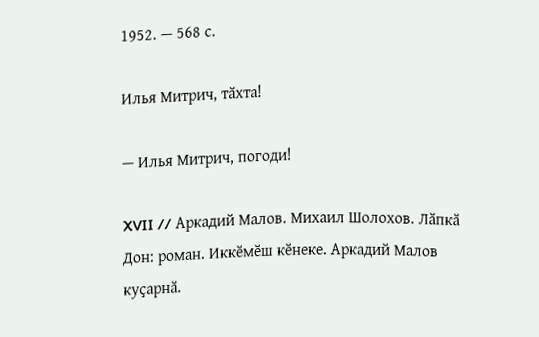1952. — 568 с.

Илья Митрич, тӑхта!

— Илья Митрич, погоди!

XVII // Аркадий Малов. Михаил Шолохов. Лӑпкӑ Дон: роман. Иккӗмӗш кӗнеке. Аркадий Малов куҫарнӑ.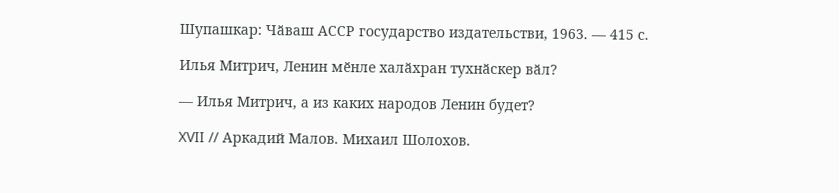Шупашкар: Чӑваш АССР государство издательстви, 1963. — 415 с.

Илья Митрич, Ленин мӗнле халӑхран тухнӑскер вӑл?

— Илья Митрич, а из каких народов Ленин будет?

XVII // Аркадий Малов. Михаил Шолохов.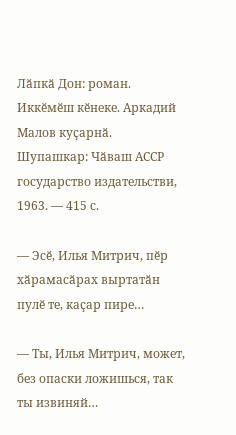Лӑпкӑ Дон: роман. Иккӗмӗш кӗнеке. Аркадий Малов куҫарнӑ. Шупашкар: Чӑваш АССР государство издательстви, 1963. — 415 с.

— Эсӗ, Илья Митрич, пӗр хӑрамасӑрах выртатӑн пулӗ те, каҫар пире…

— Ты, Илья Митрич, может, без опаски ложишься, так ты извиняй…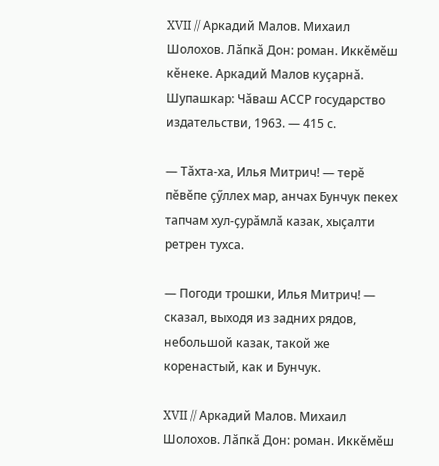XVII // Аркадий Малов. Михаил Шолохов. Лӑпкӑ Дон: роман. Иккӗмӗш кӗнеке. Аркадий Малов куҫарнӑ. Шупашкар: Чӑваш АССР государство издательстви, 1963. — 415 с.

— Тӑхта-ха, Илья Митрич! — терӗ пӗвӗпе ҫӳллех мар, анчах Бунчук пекех тапчам хул-ҫурӑмлӑ казак, хыҫалти ретрен тухса.

— Погоди трошки, Илья Митрич! — сказал, выходя из задних рядов, небольшой казак, такой же коренастый, как и Бунчук.

XVII // Аркадий Малов. Михаил Шолохов. Лӑпкӑ Дон: роман. Иккӗмӗш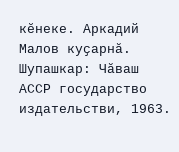кӗнеке. Аркадий Малов куҫарнӑ. Шупашкар: Чӑваш АССР государство издательстви, 1963.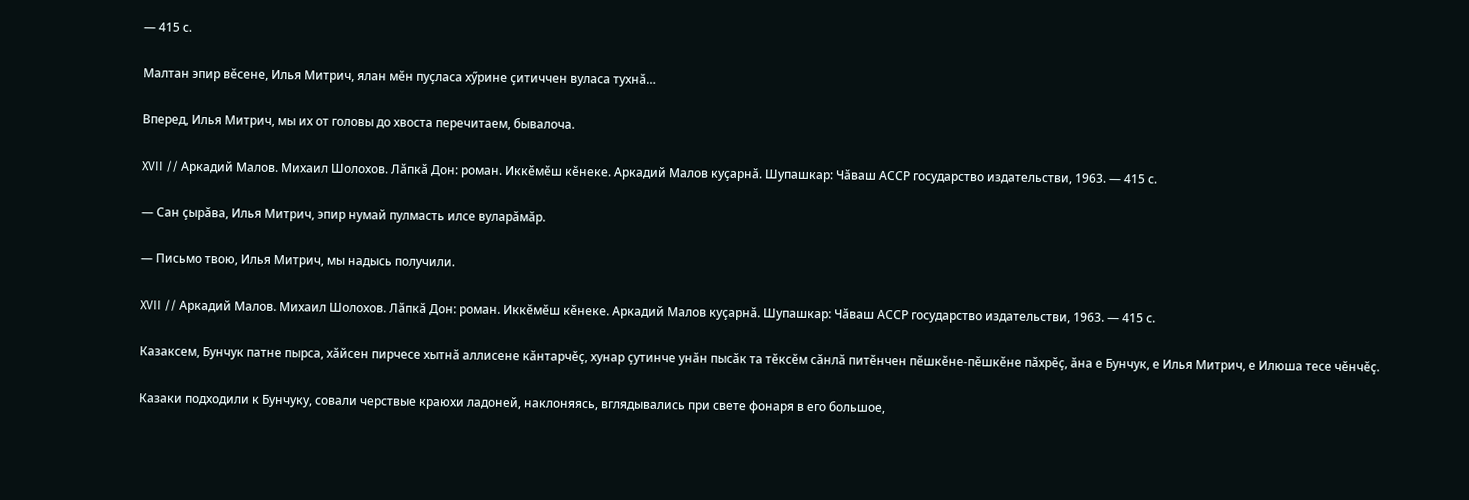— 415 с.

Малтан эпир вӗсене, Илья Митрич, ялан мӗн пуҫласа хӳрине ҫитиччен вуласа тухнӑ…

Вперед, Илья Митрич, мы их от головы до хвоста перечитаем, бывалоча.

XVII // Аркадий Малов. Михаил Шолохов. Лӑпкӑ Дон: роман. Иккӗмӗш кӗнеке. Аркадий Малов куҫарнӑ. Шупашкар: Чӑваш АССР государство издательстви, 1963. — 415 с.

— Сан ҫырӑва, Илья Митрич, эпир нумай пулмасть илсе вуларӑмӑр.

— Письмо твою, Илья Митрич, мы надысь получили.

XVII // Аркадий Малов. Михаил Шолохов. Лӑпкӑ Дон: роман. Иккӗмӗш кӗнеке. Аркадий Малов куҫарнӑ. Шупашкар: Чӑваш АССР государство издательстви, 1963. — 415 с.

Казаксем, Бунчук патне пырса, хӑйсен пирчесе хытнӑ аллисене кӑнтарчӗҫ, хунар ҫутинче унӑн пысӑк та тӗксӗм сӑнлӑ питӗнчен пӗшкӗне-пӗшкӗне пӑхрӗҫ, ӑна е Бунчук, е Илья Митрич, е Илюша тесе чӗнчӗҫ.

Казаки подходили к Бунчуку, совали черствые краюхи ладоней, наклоняясь, вглядывались при свете фонаря в его большое,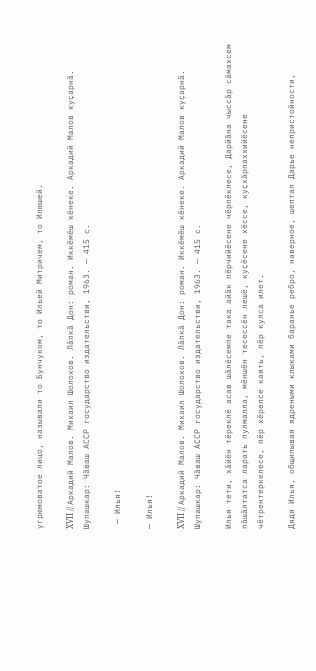угрюмоватое лицо, называли то Бунчуком, то Ильей Митричем, то Илюшей.

XVII // Аркадий Малов. Михаил Шолохов. Лӑпкӑ Дон: роман. Иккӗмӗш кӗнеке. Аркадий Малов куҫарнӑ. Шупашкар: Чӑваш АССР государство издательстви, 1963. — 415 с.

 — Илья!

— Илья!

XVII // Аркадий Малов. Михаил Шолохов. Лӑпкӑ Дон: роман. Иккӗмӗш кӗнеке. Аркадий Малов куҫарнӑ. Шупашкар: Чӑваш АССР государство издательстви, 1963. — 415 с.

Илья тети, хӑйӗн тӗреклӗ асав шӑлӗсемпе така айӑк пӗрчийӗсене чӗрпӗклесе, Дарйӑна чыссӑр сӑмахсем пӑшӑлтатса ларать пулмалла, мӗншӗн тесессӗн лешӗ, куҫӗсене хӗссе, куҫхӑрпаххийӗсене чӗтрентеркелесе, пӗр хӗрелсе каять, пӗр кулса илет.

Дядя Илья, общипывая ядреными клыками баранье ребро, наверное, шептал Дарье непристойности,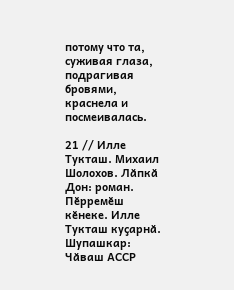потому что та, суживая глаза, подрагивая бровями, краснела и посмеивалась.

21 // Илле Тукташ. Михаил Шолохов. Лӑпкӑ Дон: роман. Пӗрремӗш кӗнеке. Илле Тукташ куҫарнӑ. Шупашкар: Чӑваш АССР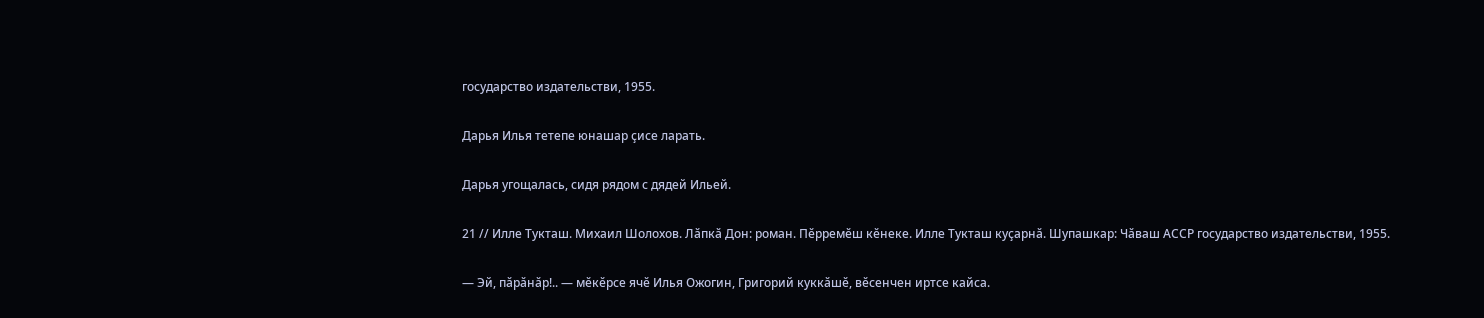государство издательстви, 1955.

Дарья Илья тетепе юнашар ҫисе ларать.

Дарья угощалась, сидя рядом с дядей Ильей.

21 // Илле Тукташ. Михаил Шолохов. Лӑпкӑ Дон: роман. Пӗрремӗш кӗнеке. Илле Тукташ куҫарнӑ. Шупашкар: Чӑваш АССР государство издательстви, 1955.

— Эй, пӑрӑнӑр!.. — мӗкӗрсе ячӗ Илья Ожогин, Григорий куккӑшӗ, вӗсенчен иртсе кайса.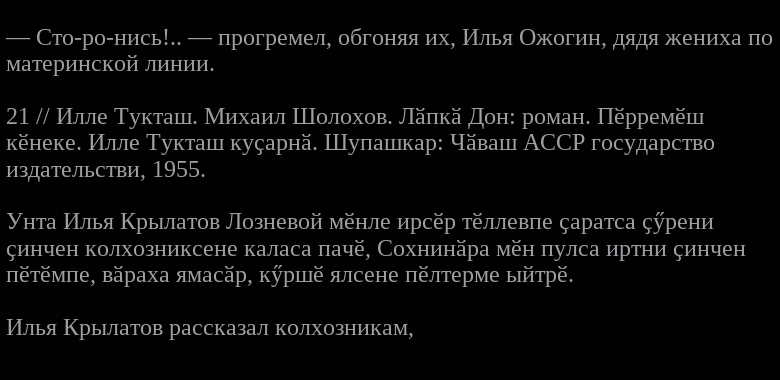— Сто-ро-нись!.. — прогремел, обгоняя их, Илья Ожогин, дядя жениха по материнской линии.

21 // Илле Тукташ. Михаил Шолохов. Лӑпкӑ Дон: роман. Пӗрремӗш кӗнеке. Илле Тукташ куҫарнӑ. Шупашкар: Чӑваш АССР государство издательстви, 1955.

Унта Илья Крылатов Лозневой мӗнле ирсӗр тӗллевпе ҫаратса ҫӳрени ҫинчен колхозниксене каласа пачӗ, Сохнинӑра мӗн пулса иртни ҫинчен пӗтӗмпе, вӑраха ямасӑр, кӳршӗ ялсене пӗлтерме ыйтрӗ.

Илья Крылатов рассказал колхозникам,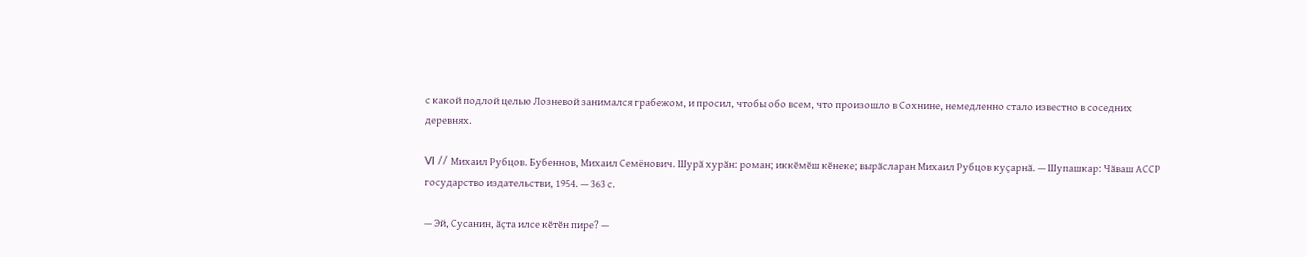с какой подлой целью Лозневой занимался грабежом, и просил, чтобы обо всем, что произошло в Сохнине, немедленно стало известно в соседних деревнях.

VI // Михаил Рубцов. Бубеннов, Михаил Семёнович. Шурӑ хурӑн: роман; иккӗмӗш кӗнеке; вырӑсларан Михаил Рубцов куҫарнӑ. — Шупашкар: Чӑваш АССР государство издательстви, 1954. — 363 с.

— Эй, Сусанин, ӑҫта илсе кӗтӗн пире? —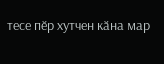тесе пӗр хутчен кӑна мар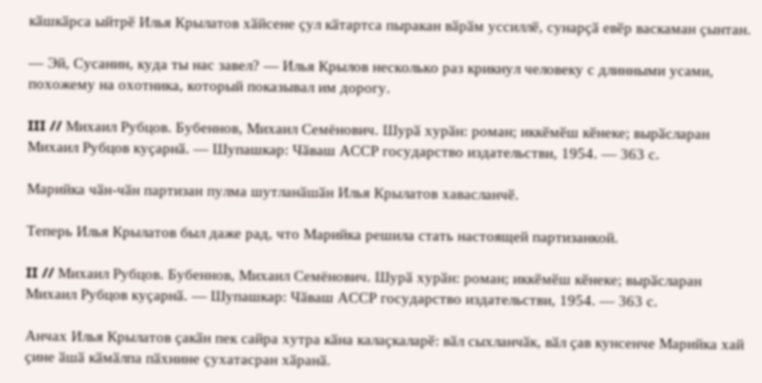кӑшкӑрса ыйтрӗ Илья Крылатов хӑйсене ҫул кӑтартса пыракан вӑрӑм уссиллӗ, сунарҫӑ евӗр васкаман ҫынтан.

— Эй, Сусанин, куда ты нас завел? — Илья Крылов несколько раз крикнул человеку с длинными усами, похожему на охотника, который показывал им дорогу.

III // Михаил Рубцов. Бубеннов, Михаил Семёнович. Шурӑ хурӑн: роман; иккӗмӗш кӗнеке; вырӑсларан Михаил Рубцов куҫарнӑ. — Шупашкар: Чӑваш АССР государство издательстви, 1954. — 363 с.

Марийка чӑн-чӑн партизан пулма шутланӑшӑн Илья Крылатов хавасланчӗ.

Теперь Илья Крылатов был даже рад, что Марийка решила стать настоящей партизанкой.

II // Михаил Рубцов. Бубеннов, Михаил Семёнович. Шурӑ хурӑн: роман; иккӗмӗш кӗнеке; вырӑсларан Михаил Рубцов куҫарнӑ. — Шупашкар: Чӑваш АССР государство издательстви, 1954. — 363 с.

Анчах Илья Крылатов ҫакӑн пек сайра хутра кӑна калаҫкаларӗ: вӑл сыхланчӑк, вӑл ҫав кунсенче Марийка хай ҫине ӑшӑ кӑмӑлпа пӑхнине ҫухатасран хӑранӑ.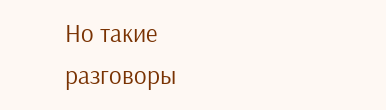Но такие разговоры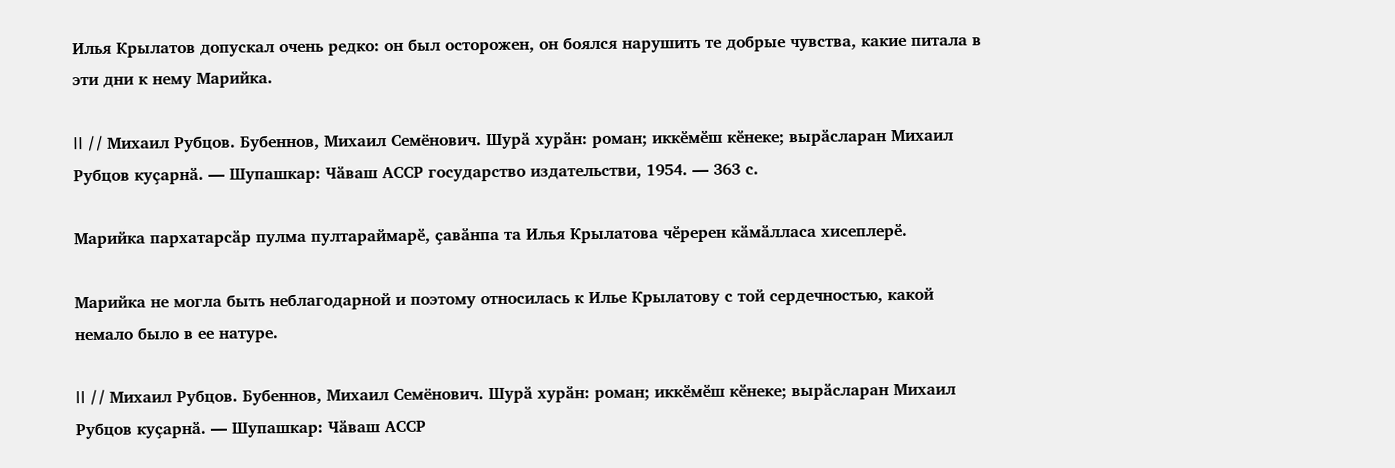Илья Крылатов допускал очень редко: он был осторожен, он боялся нарушить те добрые чувства, какие питала в эти дни к нему Марийка.

II // Михаил Рубцов. Бубеннов, Михаил Семёнович. Шурӑ хурӑн: роман; иккӗмӗш кӗнеке; вырӑсларан Михаил Рубцов куҫарнӑ. — Шупашкар: Чӑваш АССР государство издательстви, 1954. — 363 с.

Марийка пархатарсӑр пулма пултараймарӗ, ҫавӑнпа та Илья Крылатова чӗререн кӑмӑлласа хисеплерӗ.

Марийка не могла быть неблагодарной и поэтому относилась к Илье Крылатову с той сердечностью, какой немало было в ее натуре.

II // Михаил Рубцов. Бубеннов, Михаил Семёнович. Шурӑ хурӑн: роман; иккӗмӗш кӗнеке; вырӑсларан Михаил Рубцов куҫарнӑ. — Шупашкар: Чӑваш АССР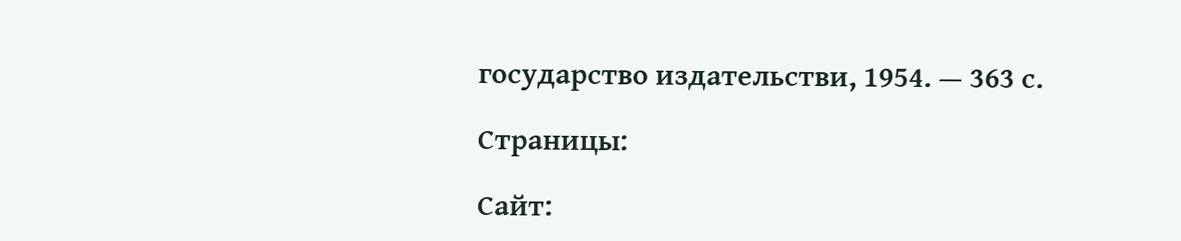государство издательстви, 1954. — 363 с.

Страницы:

Сайт: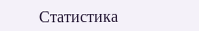Статистика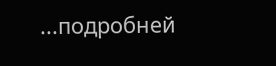...подробней